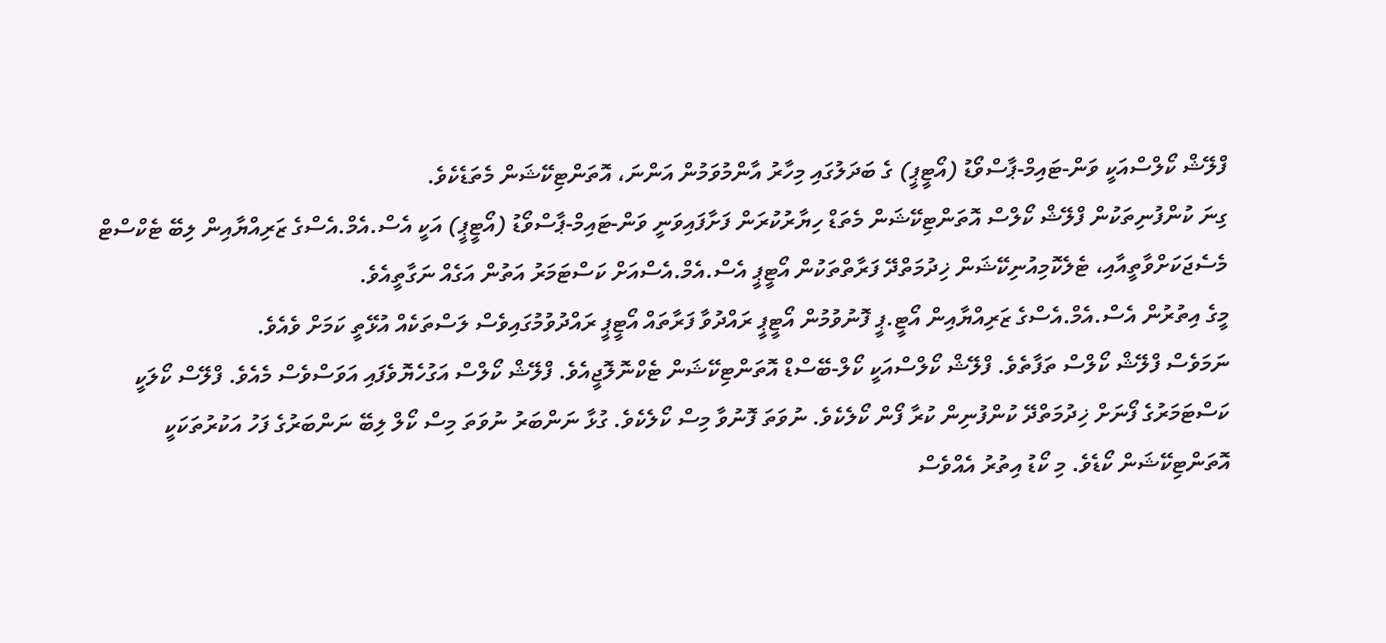ފްލޭޝް ކޯލްސްއަކީ ވަން-ޓައިމް-ޕާސްވޯޑު (އޯޓީޕީ) ގެ ބަދަލުގައި މިހާރު އާންމުވަމުން އަންނަ، އޮތަންޓިކޭޝަން މެތަޑެކެވެ.
ގިނަ ކުންފުނިތަކުން ފްލޭޝް ކޯލްސް އޮތަންޓިކޭޝަން މެތަޑް ހިޔާރުކުރަން ފަށާފައިވަނީ ވަން-ޓައިމް-ޕާސްވޯޑު (އޯޓީޕީ) އަކީ އެސް.އެމް.އެސްގެ ޒަރިއްޔާއިން ލިބޭ ޓެކްސްޓް މެސެޖަކަށްވާތީއާއި، ޓެލެކޮމިއުނިކޭޝަން ޚިދުމަތްދޭ ފަރާތްތަކުން އޯޓީޕީ އެސް.އެމް.އެސްއަށް ކަސްޓަމަރު އަތުން އަގެއް ނަގާތީއެވެ.
މީގެ އިތުރުން އެސް.އެމް.އެސްގެ ޒަރިއްޔާއިން އޯޓީ.ޕީ ފޮނުވުމުން އޯޓީޕީ ރައްދުވާ ފަރާތައް އޯޓީޕީ ރައްދުވުމުގައިވެސް ލަސްތަކެއް އުޅޭތީ ކަމަށް ވެއެވެ.
ނަމަވެސް ފްލޭޝް ކޯލްސް ތަފާތެވެ. ފްލޭޝް ކޯލްސްއަކީ ކޯލް-ބޭސްޑް އޮތަންޓިކޭޝަން ޓެކްނޮލޮޖީއެވެ. ފްލޭޝް ކޯލްސް އަގުހެޔޮވެފައި އަވަސްވެސް މެއެވެ. ފްލޭސް ކޯލަކީ ކަސްޓަމަރުގެ ފޯނަށް ޚިދުމަތްދޭ ކުންފުނިން ކުރާ ފޯން ކޯލެކެވެ. ނުވަތަ ފޮނުވާ މިސް ކޯލެކެވެ. ގުޅާ ނަންބަރު ނުވަތަ މިސް ކޯލް ލިބޭ ނަންބަރުގެ ފަހު އަކުރުތަކަކީ އޮތަންޓިކޭޝަން ކޯޑެވެ. މި ކޯޑު އިތުރު އެއްވެސް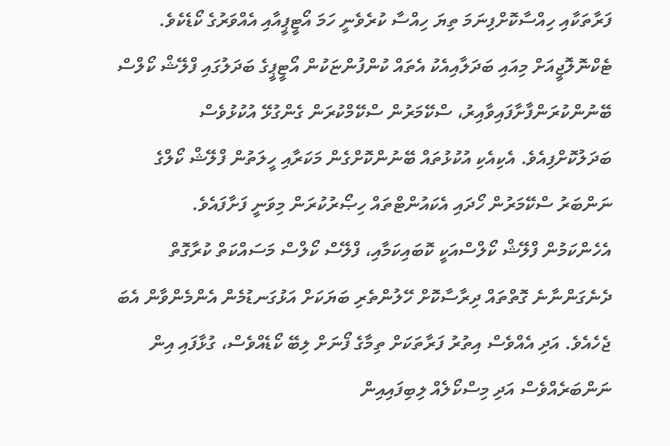ފަރާތަކާއި ހިއްސާކޮށްފިނަމަ ތިޔަ ހިއްސާ ކުރެވެނީ ހަމަ އޯޓީޕީއާއި އެއްވަރުގެ ކޯޑެކެވެ.
ޓެކްނޮލޮޖީއަށް މިއައި ބަދަލާއިއެކު އެތައް ކުންފުންޏަކުން އޯޓީޕީގެ ބަދަލުގައި ފްލޭޝް ކޯލްސް ބޭނުންކުރަންފާށާފައިވާއިރު، ސްކޭމަރުން ސްކޭމްކުރަން ގެންގުޅޭ އުކުޅުވެސް ބަދަލުކޮށްފިއެވެ. އެކިއެކި އުކުޅުތައް ބޭނުންކޮށްގެން މަކަރާއި ހީލަތުން ފްލޭޝް ކޯލްގެ ނަންބަރު ސްކޭމަރުން ހޯދައި އެކައުންޓްތައް ހިޞޯރުކުރަން މިވަނީ ފަށާފައެވެ.
އެހެންކަމުން ފްލޭޝް ކޯލްސްއަކީ ކޮބައިކަމާއި، ފްލޭސް ކޯލްސް މަސައްކަތް ކުރާގޮތް ދެނެގަންނާނެ ގޮތްތައް ދިރާސާކޮށް ހޭލުންތެރި ބަޔަކަށް އަޅުގަނޑުމެން އެންމެންވާން އެބަ ޖެހެއެވެ. އަދި އެއްވެސް އިތުރު ފަރާތަކަށް ތިމާގެ ފޯނަށް ލިބޭ ކޯޑެއްވެސް، ގުޅާފައި އިން ނަންބަރެއްވެސް އަދި މިސްކޯލެއް ލިބިފައިއިން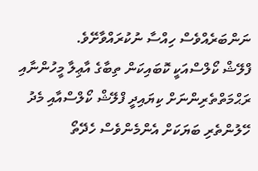ނަންބަރެއްވެސް ހިއްސާ ނުކުރައްވާށޭވެ.
ފްލޭޝް ކޯލްސްއަކީ ކޮބައިކަން ތިބާގެ އާޢިލާ މީހުންނާއި ރަޙްމަތްތެރިންނަށް ކިޔައިދީ ފްލޭޝް ކޯލްސްއާއި މެދު ހޭލުންތެރި ބަޔަކަށް އެންމެންވެސް ހެދޭތޯ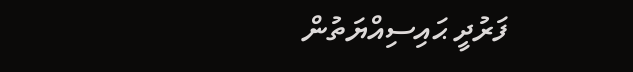ފަރުދީ ޙައިސިއްޔަތުން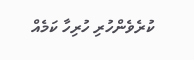ކުރެވެންހުރި ހުރިހާ ކަމެއް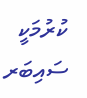ކުރުމަކީ ސައިބަރ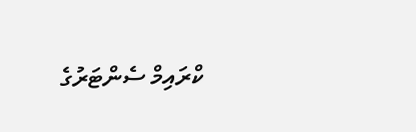ކްރައިމް ސެންޓަރުގެ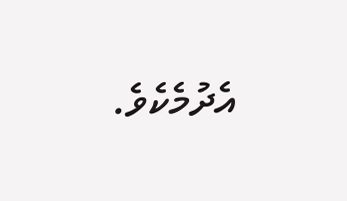އެދުމެކެވެ.